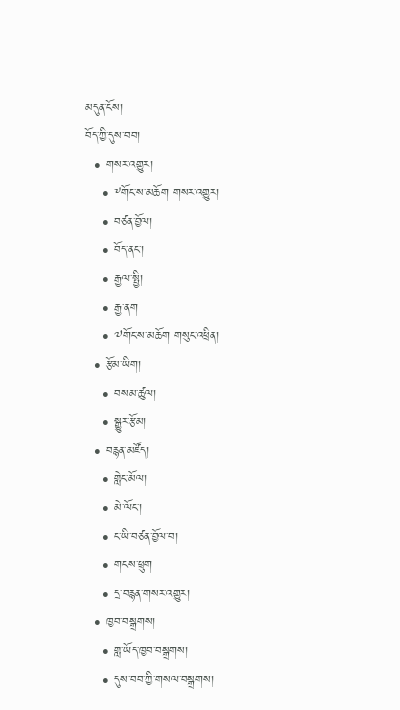མདུན་ངོས།
བོད་ཀྱི་དུས་བབ།
  • གསར་འགྱུར།
    • ༸གོང་ས་མཆོག གསར་འགྱུར།
    • བཙན་བྱོལ།
    • བོད་ནང་།
    • རྒྱལ་སྤྱི།
    • རྒྱ་ནག
    • ༧གོང་ས་མཆོག གསུང་འཕྲིན།
  • རྩོམ་ཡིག།
    • བསམ་ཚུལ།
    • སྒྱུར་རྩོམ།
  • བརྙན་མཛོད།
    • གླེང་མོལ།
    • མེ་ལོང་།
    • ང་ཡི་བཙན་བྱོལ་བ།
    • གངས་ཕྲུག
    • དྲ་བརྙན་གསར་འགྱུར།
  • ཁྱབ་བསྒྲགས།
    • གླ་ཡོད་ཁྱབ་བསྒྲགས།
    • དུས་བབ་ཀྱི་གསལ་བསྒྲགས།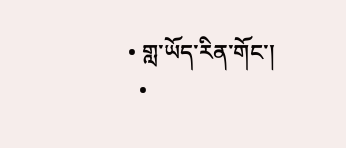• གླ་ཡོད་རིན་གོང་།
  •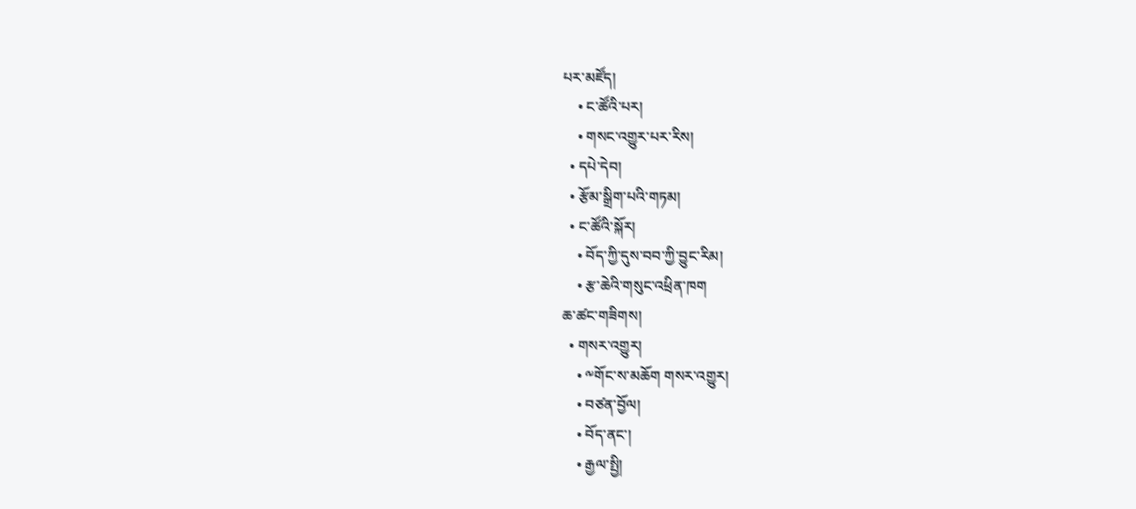པར་མཛོད།
    • ང་ཚོའི་པར།
    • གསང་འགྱུར་པར་རིས།
  • དཔེ་དེབ།
  • རྩོམ་སྒྲིག་པའི་གཏམ།
  • ང་ཚོའི་སྐོར།
    • བོད་ཀྱི་དུས་བབ་ཀྱི་བྱུང་རིམ།
    • རྩ་ཆེའི་གསུང་འཕྲིན་ཁག
ཆ་ཚང་གཟིགས།
  • གསར་འགྱུར།
    • ༸གོང་ས་མཆོག གསར་འགྱུར།
    • བཙན་བྱོལ།
    • བོད་ནང་།
    • རྒྱལ་སྤྱི།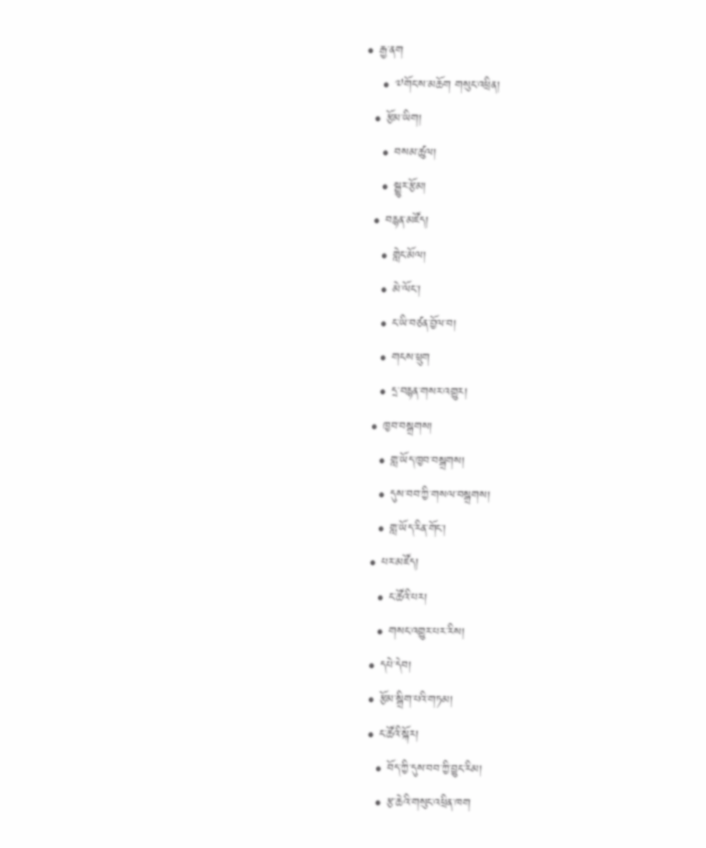• རྒྱ་ནག
    • ༧གོང་ས་མཆོག གསུང་འཕྲིན།
  • རྩོམ་ཡིག།
    • བསམ་ཚུལ།
    • སྒྱུར་རྩོམ།
  • བརྙན་མཛོད།
    • གླེང་མོལ།
    • མེ་ལོང་།
    • ང་ཡི་བཙན་བྱོལ་བ།
    • གངས་ཕྲུག
    • དྲ་བརྙན་གསར་འགྱུར།
  • ཁྱབ་བསྒྲགས།
    • གླ་ཡོད་ཁྱབ་བསྒྲགས།
    • དུས་བབ་ཀྱི་གསལ་བསྒྲགས།
    • གླ་ཡོད་རིན་གོང་།
  • པར་མཛོད།
    • ང་ཚོའི་པར།
    • གསང་འགྱུར་པར་རིས།
  • དཔེ་དེབ།
  • རྩོམ་སྒྲིག་པའི་གཏམ།
  • ང་ཚོའི་སྐོར།
    • བོད་ཀྱི་དུས་བབ་ཀྱི་བྱུང་རིམ།
    • རྩ་ཆེའི་གསུང་འཕྲིན་ཁག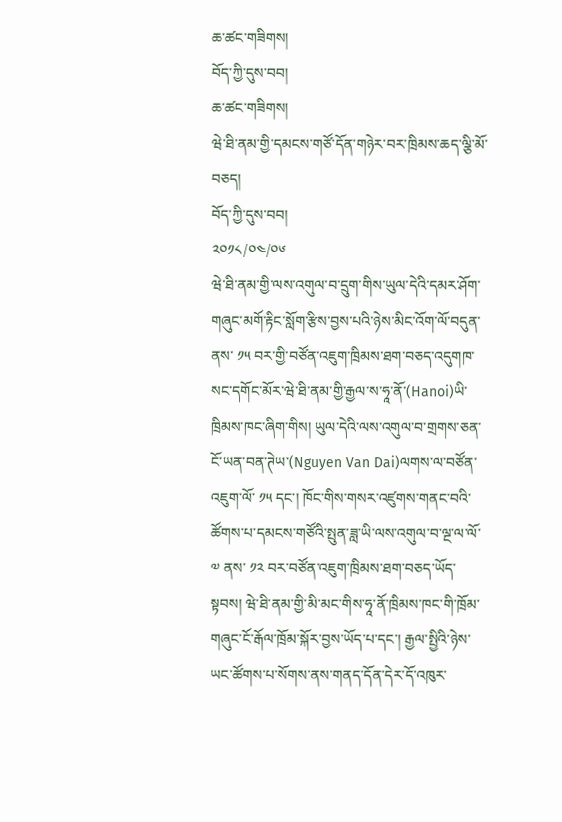ཆ་ཚང་གཟིགས།
བོད་ཀྱི་དུས་བབ།
ཆ་ཚང་གཟིགས།
ཝེ་ཐི་ནམ་གྱི་དམངས་གཙོ་དོན་གཉེར་བར་ཁྲིམས་ཆད་ལྕི་མོ་བཅད།
བོད་ཀྱི་དུས་བབ།
༢༠༡༨/༠༤/༠༦
ཝེ་ཐི་ནམ་གྱི་ལས་འགུལ་བ་དྲུག་གིས་ཡུལ་དེའི་དམར་ཤོག་གཞུང་མགོ་རྟིང་སློག་རྩིས་བྱས་པའི་ཉེས་མིང་འོག་ལོ་བདུན་ནས་ ༡༥ བར་གྱི་བཙོན་འཇུག་ཁྲིམས་ཐག་བཅད་འདུགཁ་སང་དགོང་མོར་ཝེ་ཐི་ནམ་གྱི་རྒྱལ་ས་ཧཱ་ནོ་(Hanoi)ཡི་ཁྲིམས་ཁང་ཞིག་གིས། ཡུལ་དེའི་ལས་འགུལ་བ་གྲགས་ཅན་ངོ་ཡན་བན་ཊེཡ་(Nguyen Van Dai)ལགས་ལ་བཙོན་འཇུག་ལོ་ ༡༥ དང་། ཁོང་གིས་གསར་འཛུགས་གནང་བའི་ཚོགས་པ་དམངས་གཙོའི་སྤུན་ཟླ་ཡི་ལས་འགུལ་བ་ལྔ་ལ་ལོ་ ༧ ནས་ ༡༢ བར་བཙོན་འཇུག་ཁྲིམས་ཐག་བཅད་ཡོད་སྟབས། ཝེ་ཐི་ནམ་གྱི་མི་མང་གིས་ཧཱ་ནོ་ཁྲིམས་ཁང་གི་ཁྲོམ་གཞུང་ངོ་རྒོལ་ཁྲོམ་སྐོར་བྱས་ཡོད་པ་དང་། རྒྱལ་སྤྱིའི་ཉེས་ཡང་ཚོགས་པ་སོགས་ནས་གནད་དོན་དེར་དོ་འཁུར་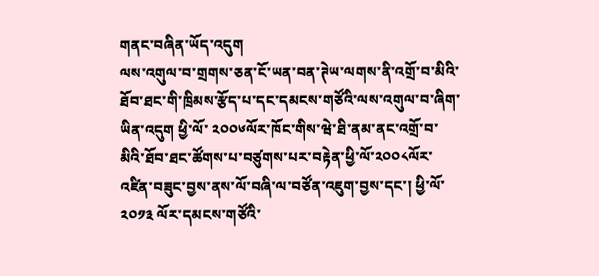གནང་བཞིན་ཡོད་འདུག
ལས་འགུལ་བ་གྲགས་ཅན་ངོ་ཡན་བན་ཊེཡ་ལགས་ནི་འགྲོ་བ་མིའི་ཐོབ་ཐང་གི་ཁྲིམས་རྩོད་པ་དང་དམངས་གཙོའི་ལས་འགུལ་བ་ཞིག་ཡིན་འདུག ཕྱི་ལོ་ ༢༠༠༦ལོར་ཁོང་གིས་ཝེ་ཐི་ནམ་ནང་འགྲོ་བ་མིའི་ཐོབ་ཐང་ཚོགས་པ་བཙུགས་པར་བརྟེན་ཕྱི་ལོ་༢༠༠༨ལོར་འཛིན་བཟུང་བྱས་ནས་ལོ་བཞི་ལ་བཙོན་འཇུག་བྱས་དང་། ཕྱི་ལོ་ ༢༠༡༣ ལོར་དམངས་གཙོའི་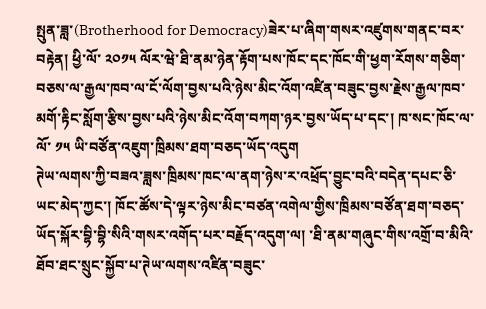སྤུན་ཟླ་(Brotherhood for Democracy)ཟེར་པ་ཞིག་གསར་འཛུགས་གནང་བར་བརྟེན། ཕྱི་ལོ་ ༢༠༡༥ ལོར་ཝེ་ཐི་ནམ་ཉེན་རྟོག་པས་ཁོང་དང་ཁོང་གི་ཕྱག་རོགས་གཅིག་བཅས་ལ་རྒྱལ་ཁབ་ལ་ངོ་ལོག་བྱས་པའི་ཉེས་མིང་འོག་འཛིན་བཟུང་བྱས་རྗེས་རྒྱལ་ཁབ་མགོ་རྟིང་སློག་རྩིས་བྱས་པའི་ཉེས་མིང་འོག་བཀག་ཉར་བྱས་ཡོད་པ་དང་། ཁ་སང་ཁོང་ལ་ལོ་ ༡༥ ཡི་བཙོན་འཇུག་ཁྲིམས་ཐག་བཅད་ཡོད་འདུག
ཊེཡ་ལགས་ཀྱི་བཟའ་ཟླས་ཁྲིམས་ཁང་ལ་ནག་ཉེས་ར་འཕྲོད་བྱུང་བའི་བདེན་དཔང་ཅི་ཡང་མེད་ཀྱང་། ཁོང་ཚོས་དེ་ལྟར་ཉེས་མིང་བཙན་འགེལ་གྱིས་ཁྲིམས་བཙོན་ཐག་བཅད་ཡོད་སྐོར་བྷི་བྷི་སིའི་གསར་འགོད་པར་བརྗོད་འདུག་ལ། ་ཐི་ནམ་གཞུང་གིས་འགྲོ་བ་མིའི་ཐོབ་ཐང་སྲུང་སྐྱོབ་པ་ཊེཡ་ལགས་འཛིན་བཟུང་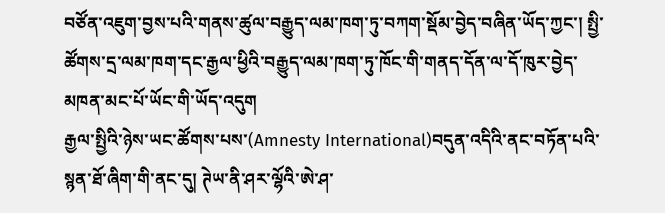བཙོན་འཇུག་བྱས་པའི་གནས་ཚུལ་བརྒྱུད་ལམ་ཁག་ཏུ་བཀག་སྡོམ་བྱེད་བཞིན་ཡོད་ཀྱང་། སྤྱི་ཚོགས་དྲ་ལམ་ཁག་དང་རྒྱལ་ཕྱིའི་བརྒྱུད་ལམ་ཁག་ཏུ་ཁོང་གི་གནད་དོན་ལ་དོ་ཁུར་བྱེད་མཁན་མང་པོ་ཡོང་གི་ཡོད་འདུག
རྒྱལ་སྤྱིའི་ཉེས་ཡང་ཚོགས་པས་(Amnesty International)བདུན་འདིའི་ནང་བཏོན་པའི་སྙན་ཐོ་ཞིག་གི་ནང་དུ། ཊེཡ་ནི་ཤར་ལྷོའི་ཨེ་ཤ་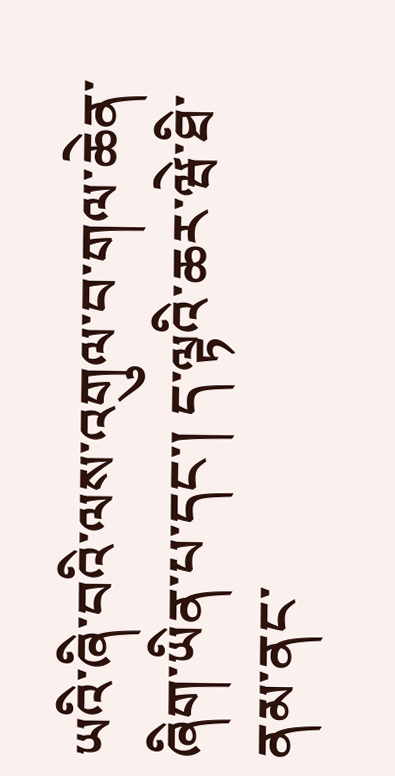ཡའི་ཞི་བའི་ལས་འགུལ་བ་གལ་ཆེན་ཞིག་ཡིན་པ་དང་། ད་ལྟའི་ཆར་ཝེ་ཐི་ནམ་ནང་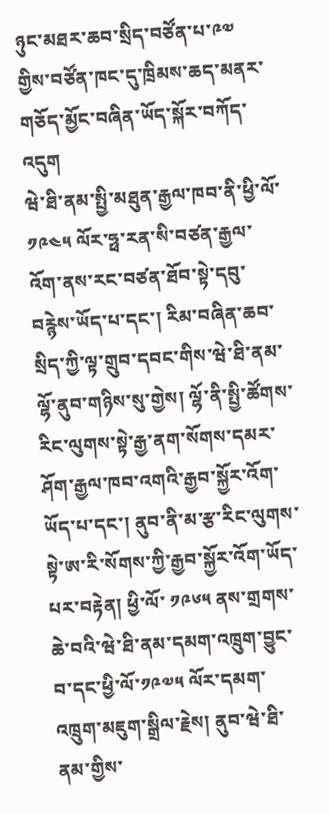ཉུང་མཐར་ཆབ་སྲིད་བཙོན་པ་༩༧ གྱིས་བཙོན་ཁང་དུ་ཁྲིམས་ཆད་མནར་གཅོད་མྱོང་བཞིན་ཡོད་སྐོར་བཀོད་འདུག
ཝེ་ཐི་ནམ་སྤྱི་མཐུན་རྒྱལ་ཁབ་ནི་ཕྱི་ལོ་ ༡༩༤༥ ལོར་ཧྥ་རན་སི་བཙན་རྒྱལ་འོག་ནས་རང་བཙན་ཐོབ་སྟེ་དབུ་བརྙེས་ཡོད་པ་དང་། རིམ་བཞིན་ཆབ་སྲིད་ཀྱི་ལྟ་གྲུབ་དབང་གིས་ཝེ་ཐི་ནམ་ལྷོ་ནུབ་གཉིས་སུ་གྱེས། ལྷོ་ནི་སྤྱི་ཚོགས་རིང་ལུགས་སྟེ་རྒྱ་ནག་སོགས་དམར་ཤོག་རྒྱལ་ཁབ་འགའི་རྒྱབ་སྐྱོར་འོག་ཡོད་པ་དང་། ནུབ་ནི་མ་རྩ་རིང་ལུགས་སྟེ་ཨ་རི་སོགས་ཀྱི་རྒྱབ་སྐྱོར་འོག་ཡོད་པར་བརྟེན། ཕྱི་ལོ་ ༡༩༦༥ ནས་གྲགས་ཆེ་བའི་ཝེ་ཐི་ནམ་དམག་འཁྲུག་བྱུང་བ་དང་ཕྱི་ལོ་༡༩༧༥ ལོར་དམག་འཁྲུག་མཇུག་སྒྲིལ་རྗེས། ནུབ་ཝེ་ཐི་ནམ་གྱིས་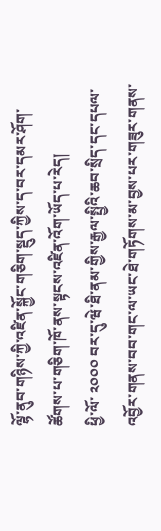ལྷོ་ནུབ་གཉིས་ཀྱི་འཛིན་སྐྱོང་གཅིག་སྡུད་ཀྱིས་ད་བར་དམར་ཤོག་ཚོགས་པ་གཅིག་ཁོ་ནས་སྟངས་འཛིན་འོག་ཡོད་པ་རེད།
ཕྱི་ལོ་ ༢༠༠༠ བར་དུ་ཝེ་ཐི་ནམ་གྱིས་རྒྱལ་སྤྱིའི་ཆབ་སྲིད་དང་དཔལ་འབྱོར་གནས་བབ་གང་ལ་ཡང་ཐེ་གཏོགས་མ་བྱས་པར་གཟུར་གནས་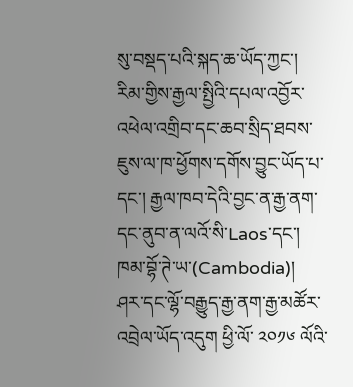སུ་བསྡད་པའི་སྐད་ཆ་ཡོད་ཀྱང་། རིམ་གྱིས་རྒྱལ་སྤྱིའི་དཔལ་འབྱོར་འཕེལ་འགྲིབ་དང་ཆབ་སྲིད་ཐབས་ཇུས་ལ་ཁ་ཕྱོགས་དགོས་བྱུང་ཡོད་པ་དང་། རྒྱལ་ཁབ་དེའི་བྱང་ན་རྒྱ་ནག་དང་ནུབ་ན་ལའོ་སི་Laos་དང་། ཁམ་བྷོ་ཊེ་ཡ་(Cambodia)།  ཤར་དང་ལྷོ་བརྒྱུད་རྒྱ་ནག་རྒྱ་མཚོར་འབྲེལ་ཡོད་འདུག ཕྱི་ལོ་ ༢༠༡༦ ལོའི་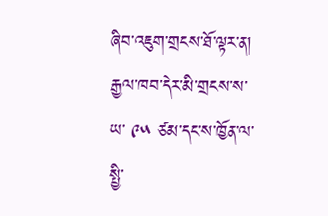ཞིབ་འཇུག་གྲངས་ཐོ་ལྟར་ན། རྒྱལ་ཁབ་དེར་མི་གྲངས་ས་ཡ་ ༩༥ ཙམ་དང་ས་ཁྱོན་ལ་སྤྱི་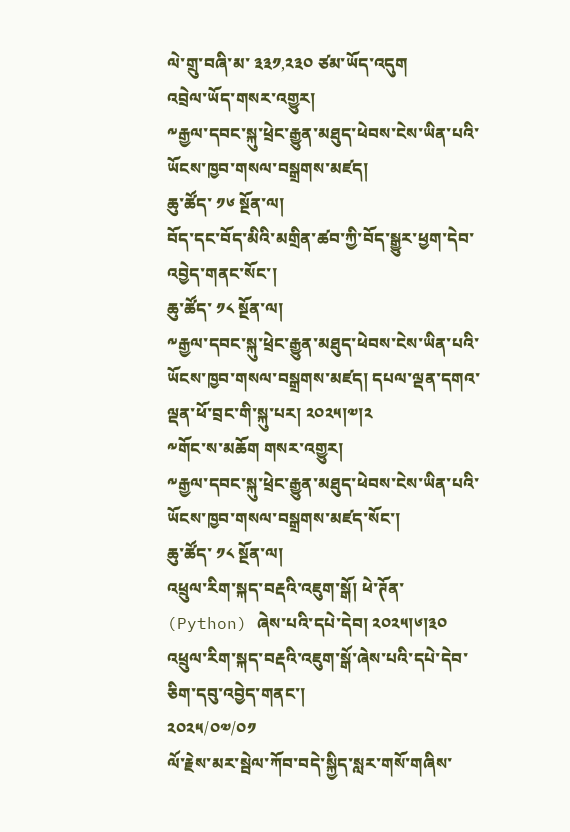ལེ་གྲུ་བཞི་མ་ ༣༣༡,༢༣༠ ཙམ་ཡོད་འདུག
འབྲེལ་ཡོད་གསར་འགྱུར།
༸རྒྱལ་དབང་སྐུ་ཕྲེང་རྒྱུན་མཐུད་ཕེབས་ངེས་ཡིན་པའི་ཡོངས་ཁྱབ་གསལ་བསྒྲགས་མཛད།
ཆུ་ཚོད་ ༡༦ སྔོན་ལ།
བོད་དང་བོད་མིའི་མགྲིན་ཚབ་ཀྱི་བོད་སྒྱུར་ཕྱག་དེབ་འབྱེད་གནང་སོང་།
ཆུ་ཚོད་ ༡༨ སྔོན་ལ།
༸རྒྱལ་དབང་སྐུ་ཕྲེང་རྒྱུན་མཐུད་ཕེབས་ངེས་ཡིན་པའི་ཡོངས་ཁྱབ་གསལ་བསྒྲགས་མཛད། དཔལ་ལྡན་དགའ་ལྡན་ཕོ་བྲང་གི་སྐུ་པར། ༢༠༢༥།༧།༢
༸གོང་ས་མཆོག གསར་འགྱུར།
༸རྒྱལ་དབང་སྐུ་ཕྲེང་རྒྱུན་མཐུད་ཕེབས་ངེས་ཡིན་པའི་ཡོངས་ཁྱབ་གསལ་བསྒྲགས་མཛད་སོང་།
ཆུ་ཚོད་ ༡༨ སྔོན་ལ།
འཕྲུལ་རིག་སྐད་བརྡའི་འཇུག་སྒོ། ཕེ་ཊོན་ (Python) ཞེས་པའི་དཔེ་དེབ། ༢༠༢༥།༦།༣༠
འཕྲུལ་རིག་སྐད་བརྡའི་འཇུག་སྒོ་ཞེས་པའི་དཔེ་དེབ་ཅིག་དབུ་འབྱེད་གནང་།
༢༠༢༥/༠༧/༠༡
ལོ་རྗེས་མར་སྦེལ་ཀོབ་བདེ་སྐྱིད་སླར་གསོ་གཞིས་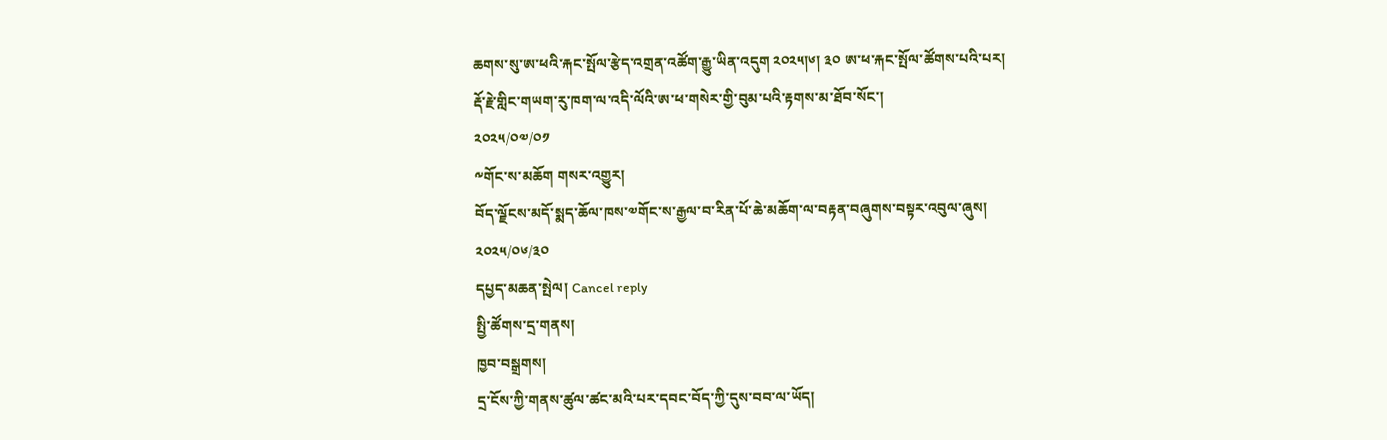ཆགས་སུ་ཨ་ཕའི་རྐང་སྤོལ་རྩེད་འགྲན་འཚོག་རྒྱུ་ཡིན་འདུག ༢༠༢༥།༦། ༣༠ ཨ་ཕ་རྐང་སྤོལ་ཚོགས་པའི་པར།
རྡོ་རྗེ་གླིང་གཡག་རུ་ཁག་ལ་འདི་ལོའི་ཨ་ཕ་གསེར་གྱི་བུམ་པའི་རྟགས་མ་ཐོབ་སོང་།
༢༠༢༥/༠༧/༠༡
༸གོང་ས་མཆོག གསར་འགྱུར།
བོད་ལྗོངས་མདོ་སྨད་ཆོལ་ཁས་༧གོང་ས་རྒྱལ་བ་རིན་པོ་ཆེ་མཆོག་ལ་བརྟན་བཞུགས་བསྟར་འབུལ་ཞུས།
༢༠༢༥/༠༦/༣༠
དཔྱད་མཆན་སྤེལ། Cancel reply
སྤྱི་ཚོགས་དྲ་གནས།
ཁྱབ་བསྒྲགས།
དྲ་ངོས་ཀྱི་གནས་ཚུལ་ཚང་མའི་པར་དབང་བོད་ཀྱི་དུས་བབ་ལ་ཡོད།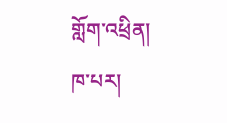གློག་འཕྲིན།
ཁ་པར།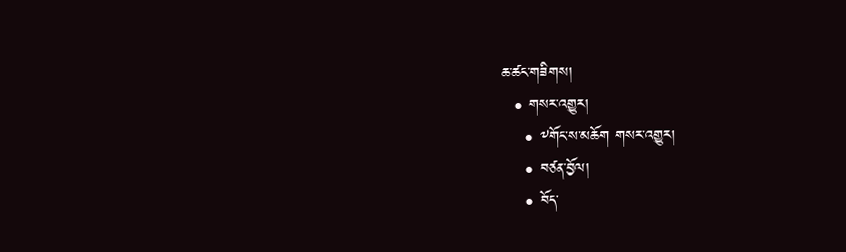ཆ་ཚང་གཟིགས།
  • གསར་འགྱུར།
    • ༸གོང་ས་མཆོག གསར་འགྱུར།
    • བཙན་བྱོལ།
    • བོད་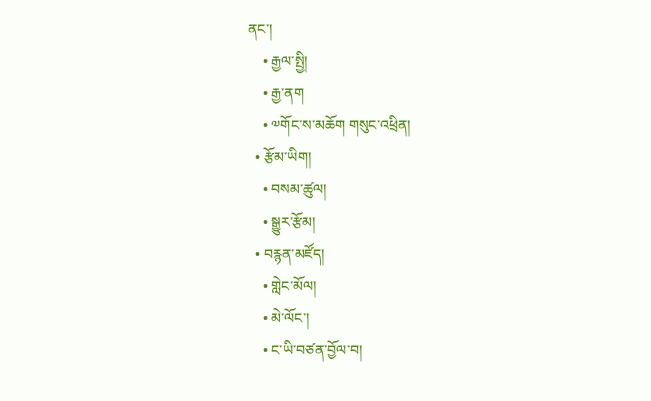ནང་།
    • རྒྱལ་སྤྱི།
    • རྒྱ་ནག
    • ༧གོང་ས་མཆོག གསུང་འཕྲིན།
  • རྩོམ་ཡིག།
    • བསམ་ཚུལ།
    • སྒྱུར་རྩོམ།
  • བརྙན་མཛོད།
    • གླེང་མོལ།
    • མེ་ལོང་།
    • ང་ཡི་བཙན་བྱོལ་བ།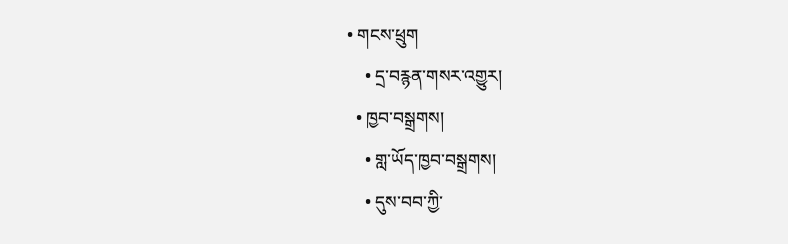• གངས་ཕྲུག
    • དྲ་བརྙན་གསར་འགྱུར།
  • ཁྱབ་བསྒྲགས།
    • གླ་ཡོད་ཁྱབ་བསྒྲགས།
    • དུས་བབ་ཀྱི་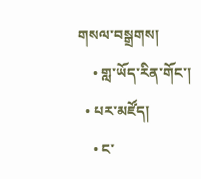གསལ་བསྒྲགས།
    • གླ་ཡོད་རིན་གོང་།
  • པར་མཛོད།
    • ང་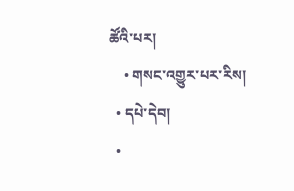ཚོའི་པར།
    • གསང་འགྱུར་པར་རིས།
  • དཔེ་དེབ།
  •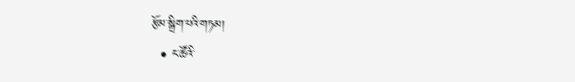རྩོམ་སྒྲིག་པའི་གཏམ།
  • ང་ཚོའི་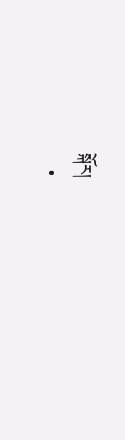སྐོར།
    •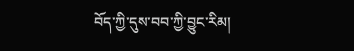བོད་ཀྱི་དུས་བབ་ཀྱི་བྱུང་རིམ།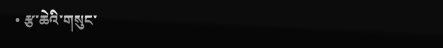• རྩ་ཆེའི་གསུང་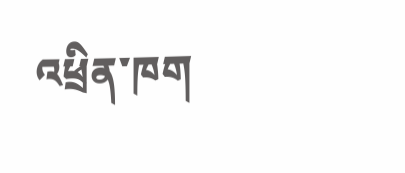འཕྲིན་ཁག